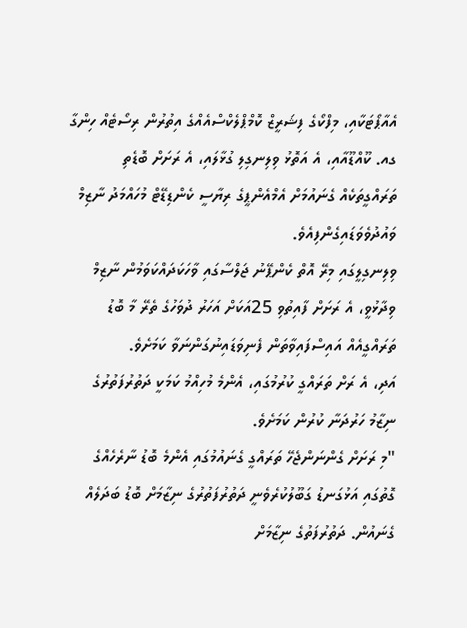އެއާޕޯޓަކާއި، މިފްކޯގެ ފިޝަރީޒް ކޮމްޕްލެކްސްއެއްގެ އިތުރުން ރިސޯޓެއް ހިންގާ ގއ. ކޫއްޑޫއާއި، އެ އަތޮޅު ވިލިނގިލި ގުޅާލައި، އެ ރަށަށް ބޮޑެތި ތަރައްގީތަކެއް ގެނައުމަށް އެމްއެންޕީގެ ރިޔާސީ ކެންޑިޑޭޓް މުހައްމަދު ނާޒިމް ވައުދުވެވަޑައިގެންފިއެވެ.
ވިލިނގިލީގައި މިރޭ އޮތް ކެންޕޭނު ޖަލްސާގައި ވާހަކަދައްކަވަމުން ނާޒިމް ވިދާޅުވީ، އެ ރަށަށް ފާއިތުވި 25އަކަށް އަހަރު ދުވަހުގެ ތެރޭ މާ ބޮޑު ތަރައްގީއެއް އައިސްފައިވާތަން ފެނިވަޑައިނުގަންނަވާ ކަމަށެވެ.
އަދި، އެ ރަށް ތަރައްގީ ކުރުމުގައި، އެންމެ މުހިއްމު ކަމަކީ ދަތުރުފަތުރުގެ ނިޒާމު ހަރުދަނާ ކުރުން ކަމަށެވެ.
"މި ރަށަށް ގެންނަންޖެހޭ ތަރައްގީ ގެނައުމުގައި އެންމެ ބޮޑު ނާރެހެއްގެ ގޮތުގައި އަޅުގަނޑު ގަބޫލުކުރެވެނީ ދަތުރުފަތުރުގެ ނިޒާމަށް ބޮޑު ބަދަލެއް ގެނައުން. ދަތުރުފަތުގެ ނިޒާމަށް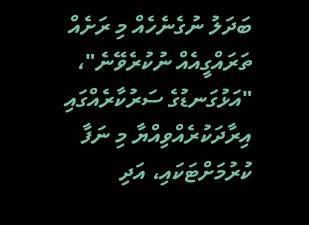ބަދަލު ނުގެނެހެއް މި ރަށެއް ތަރައްގީއެއް ނުކުރެވޭނެ"،
"އަޅުގަނޑުގެ ސަރުކާރެއްގައި އިރާދަކުރެއްވިއްޔާ މި ނަފާ ކުރުމަށްޓަކައި، އަދި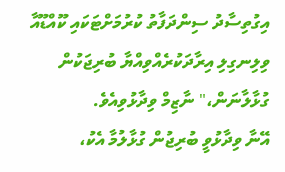އިގުތިސާދު ސިންދަފާތު ކުރުމަށްޓަކައި ކޫއްޑޫއާ ވިލިނގިލި އިރާދަކުރެއްވިއްޔާ ބުރިޖަކުން ގުޅާލާނަން،" ނާޒިމް ވިދާޅުވިއެވެ.
އޭނާ ވިދާޅުވީ ބުރިޖުން ގުޅާލުމާ އެކު،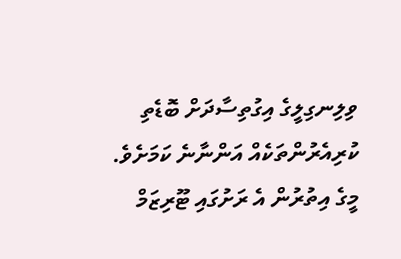ވިލިނގިލީގެ އިގުތިސާދަށް ބޮޑެތި ކުރިއެރުންތަކެއް އަންނާނެ ކަމަށެވެ.
މީގެ އިތުރުން އެ ރަށުގައި ޓޫރިޒަމް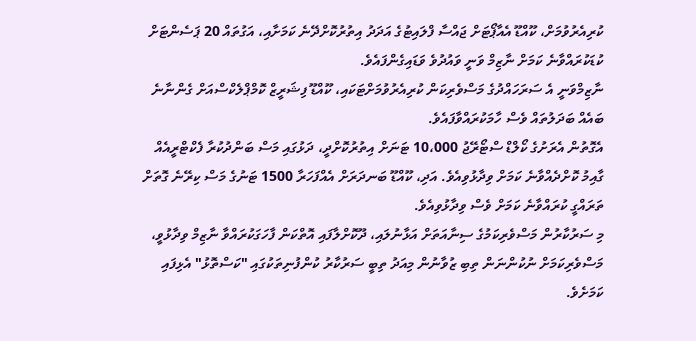ކުރިއެރުވުމަށް، ކޫއްޑޫ އެއާޕޯޓަށް ޖައްސާ ފްލައިޓުގެ އަދަދު އިތުރުކޮށްދޭނެ ކަމަށާއި، އަގުތައް 20 ޕަސެންޓަށް ކުޑަކުރައްވާނެ ކަމަށް ނާޒިމް ވަނީ ވައުދުވެ ވަޑައިގެންފައެވެ.
ނާޒިމްވަނީ އެ ސަރަހައްދުގެ މަސްވެރިކަން ކުރިއެރުވުމަށްޓަކައި، ކޫއްޑޫ ފިޝަރީޒް ކޮމްޕްލެކްސްއަށް ގެންނާނެ ބައެއް ބަދަލުތައް ވެސް ހާމަކުރައްވާފައެވެ.
އެގޮތުން އެރަށުގެ ކޯލްޑް ސްޓޯރޭޖު 10،000 ޓަނަށް އިތުރުކޮށްދީ، ދަޅުގައި މަސް ބަންދުކުރާ ފެކްޓްރީއެއް ގާއިމު ކޮށްދެއްވާނެ ކަމަށް ވިދާޅުވިއެވެ. އަދި، ކޫއްޑޫ ބަނދަރަށް އެއްފަހަރާ 1500 ޓަނުގެ މަސް ކިރޭނެ ގޮތަށް ތަރައްގީ ކުރައްވާނެ ކަމަށް ވެސް ވިދާޅުވިއެވެ.
މި ސަރުކާރުން މަސްވެރިކަމުގެ ސިނާއަތަށް އަޅާނުލައި، ދޫކޮށްލާފައި އޮތްކަން ފާހަގަކުރައްވާ ނާޒިމް ވިދާޅުވީ، މަސްވެރިކަމަށް ނުކުންނަން ތިބި ޒުވާނުން މިއަދު ތިބީ ސަރުކާރު ކުންފުނިތަކުގައި "ކަސްތޮޅު" އެޅިފައި ކަމަށެވެ.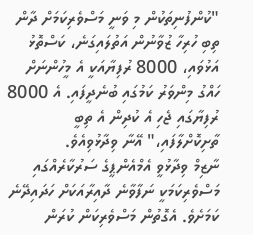"ކުންފުނިތަކުން މި ވަނީ މަސްވެރިކަމަށް ދާން ތިބި ހުރިހާ ޒުވާނުން އަތުލައިގަނެ، ކަސްތޮޅު އަޅުވައި، 8000 ރުފިޔާއަކީ އެ މީހުންނަށް ހައްގު މިންވަރު ކަމުގައި ބުނެދީފައި. އެ 8000 ރުފިޔާގައި ޖެހި އެ ކުދިން އެ ތިބީ ތާށިކޮށްލާފައި،" އޭނާ ވިދާޅުވިއެވެ.
ނާޒިމް ވިދާޅުވީ އެމްއެންޕީގެ ސަރުކާރެއްގައި މަސްވެރިކަމަކީ ނަފާވާނެ ދާއިރާއަކަށް ހަދައިދޭނެ ކަމަށެވެ. އެގޮތުން މަސްވެރިކަން ކުރަން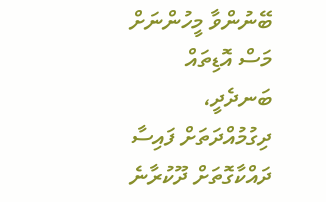ބޭނުންވާ މީހުންނަށް މަސް އޮޑިތައް ބަނދެދީ، ދިގުމުއްދަތަށް ފައިސާ ދައްކާގޮތަށް ދޫކުރާނެ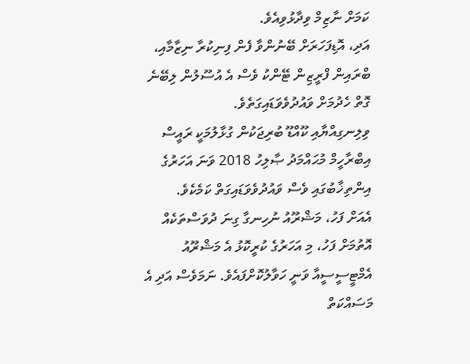ކަމަށް ނާޒިމް ވިދާޅުވިއެވެ.
އަދި، އޮޑިފަހަރަށް ބޭނުންވާ ފެން ފިނިކުރާ ނިޒާމާއި، ބްރައިން ފްރީޒިން ޓޭންކު ވެސް އެ އުސޫލުން ލިބޭނެ ގޮތް ހެދުމަށް ވައުދުވެވަޑައިގަތެވެ.
ވިލިނގިއްޔާއި ކޫއްޑޫ ބުރިޖަކުން ގުޅާލުމަކީ ރައީސް އިބްރާހީމް މުޙައްމަދު ޞާލިހު 2018 ވަނަ އަހަރުގެ އިންތިޚާބުގައި ވެސް ވައުދުވެވަޑައިގަތް ކަމެކެވެ.
އެއަށް ފަހު، މަޝްރޫއު ނުހިނގާ ގިނަ ދުވަސްތަކެއް އޮތުމަށް ފަހު، މި އަހަރުގެ ކުރީކޮޅު އެ މަޝްރޫއު އެމްޓީސީސީއާ ވަނީ ހަވާލުކޮށްފައެވެ. ނަމަވެސް އަދި އެ މަސައްކަތް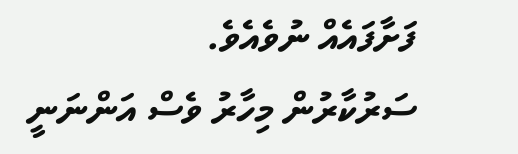ފަށާފައެއް ނުވެއެވެ.
ސަރުކާރުން މިހާރު ވެސް އަންނަނީ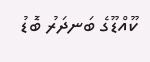ކޫއްޑޫގެ ބަނދަރު ބޮޑު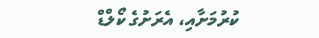ކުރުމަށާއި، އެރަށުގެ ކޯލްޑް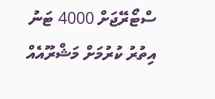ސްޓޯރޭޖަށް 4000 ޓަނު އިތުރު ކުރުމަށް މަޝްރޫއެއް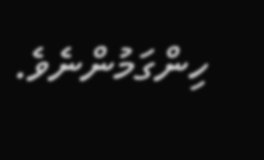ހިންގަމުންނެވެ.